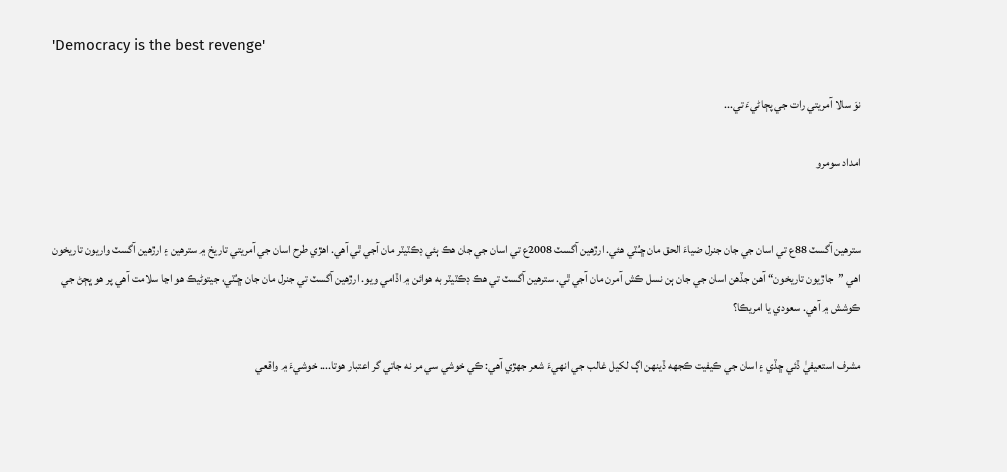'Democracy is the best revenge'

نوَ سالا آمريتي رات جي پڄاڻيءَ تي...

امداد سومرو


سترهين آگسٽ 88ع تي اسان جي جان جنرل ضياءَ الحق مان ڇـُٽي هئي. ارڙهين آگسٽ 2008ع تي اسان جي جان هڪ ٻئي ڊڪٽيٽر مان آجي ٿي آهي. اهڙي طرح اسان جي آمريتي تاريخ ۾ سترهين ۽ ارڙهين آگسٽ واريون تاريخون اهي ”جاڙيون تاريخون“ آهن جڏهن اسان جي جان ٻن نسل ڪش آمرن مان آجي ٿي. سترهين آگسٽ تي هڪ ڊڪٽيٽر به هوائن ۾ اڏامي ويو. ارڙهين آگسٽ تي جنرل مان جان ڇـُٽي، جيتوڻيڪ هو اڃا سلامت آهي پر هو ڀڄڻ جي ڪوشش ۾ آهي. سعودي يا امريڪا؟

مشرف استعيفيٰ ڏئي ڇڏي ۽ اسان جي ڪيفيت ڪجهه ڏينهن اڳ لکيل غالب جي انهيءَ شعر جهڙي آهي: ڪي خوشي سي مر نه جاتي گر اعتبار هوتا.... خوشيءَ ۾ واقعي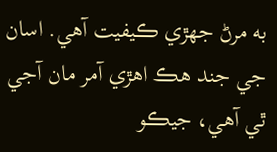به مرڻ جهڙي ڪيفيت آهي. اسان جي جند هڪ اهڙي آمر مان آجي ٿي آهي، جيڪو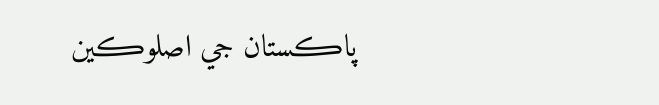پاڪستان جي اصلوڪين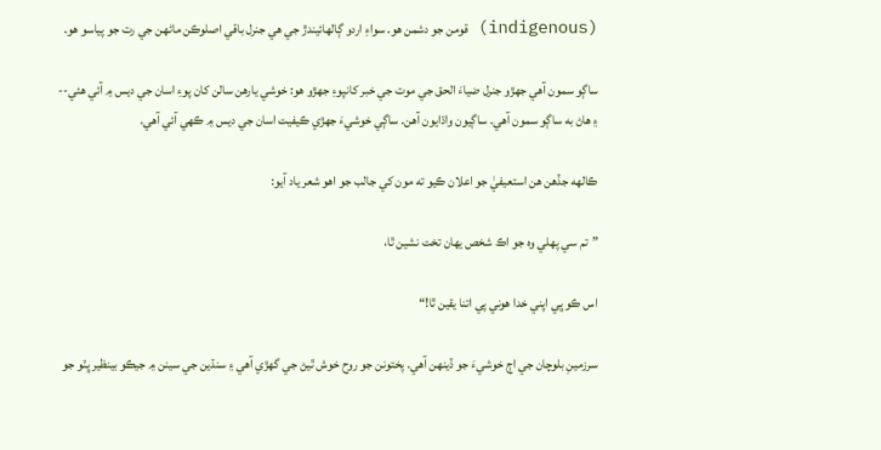(indigenous) قومن جو دشمن هو. سواءِ اردو ڳالهائيندڙ جي هي جنرل باقي اصلوڪن ماڻهن جي رت جو پياسو هو.

ساڳو سمون آهي جهڙو جنرل ضياءَ الحق جي موت جي خبر کانپوءِ جهڙو هو: خوشي يارهن سالن کان پوءِ اسان جي ديس ۾ آئي هئي--  ۽ هاڻ به ساڳو سمون آهي. ساڳيون واڌايون آهن. ساڳي خوشيءَ جهڙي ڪيفيت اسان جي ديس ۾ ڪهي آئي آهي.

ڪالهه جڏهن هن استعيفيٰ جو اعلان ڪيو ته مون کي جالب جو اهو شعر ياد آيو:

”تم سي پهلي وه جو اڪ شخص يهان تخت نشين ٿا،

اس ڪو ڀي اپني خدا هوني پي اتنا يقين ٿا!“

سرزمينِ بلوچان جي اڄ خوشيءَ جو ڏينهن آهي. پختونن جو روح خوش ٿيڻ جي گهڙي آهي ۽ سنڌين جي سينن ۾ جيڪو بينظير ڀٽو جو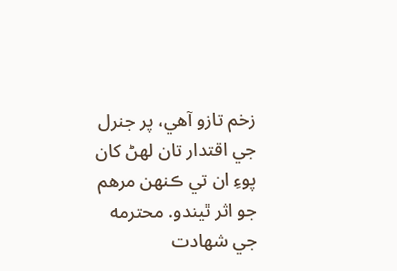زخم تازو آهي، پر جنرل جي اقتدار تان لهڻ کان پوءِ ان تي ڪنهن مرهم جو اثر ٿيندو. محترمه جي شهادت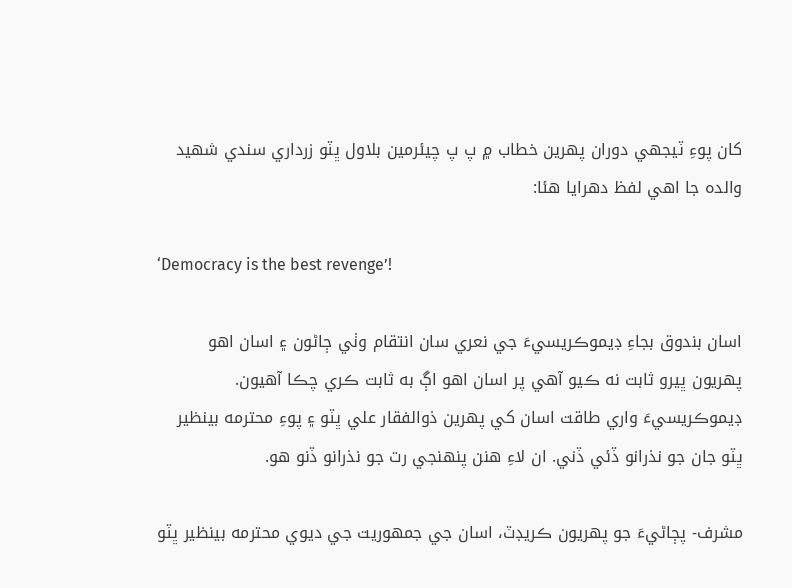کان پوءِ ٽيجهي دوران پهرين خطاب ۾ پ پ چيئرمين بلاول ڀٽو زرداري سندي شهيد والده جا اهي لفظ دهرايا هئا:

‘Democracy is the best revenge’!

اسان بندوق بجاءِ ڊيموڪريسيءَ جي نعري سان انتقام وٺي ڄاڻون ۽ اسان اهو پهريون ڀيرو ثابت نه ڪيو آهي پر اسان اهو اڳ به ثابت ڪري چڪا آهيون. ڊيموڪريسيءَ واري طاقت اسان کي پهرين ذوالفقار علي ڀٽو ۽ پوءِ محترمه بينظير ڀٽو جان جو نذرانو ڏئي ڏني. ان لاءِ هنن پنهنجي رت جو نذرانو ڏنو هو.

مشرف- پڄاڻيءَ جو پهريون ڪريڊٽ، اسان جي جمهوريت جي ديوي محترمه بينظير ڀٽو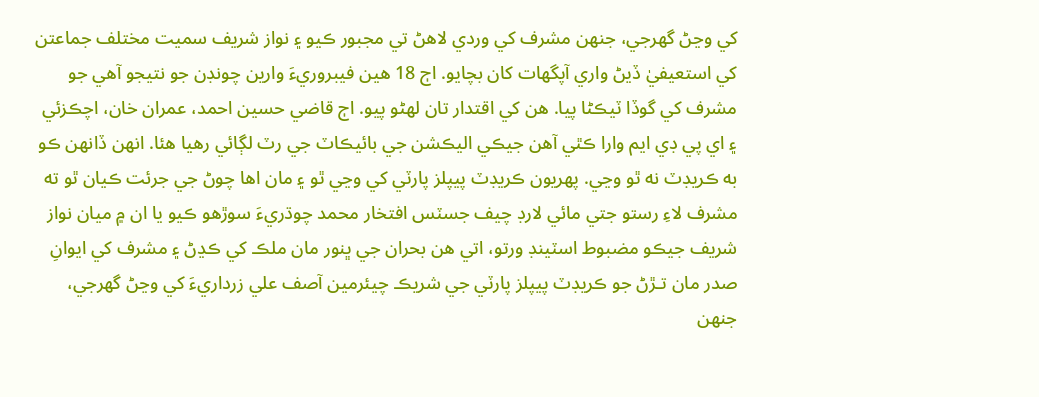کي وڃڻ گهرجي، جنهن مشرف کي وردي لاهڻ تي مجبور ڪيو ۽ نواز شريف سميت مختلف جماعتن کي استعيفيٰ ڏيڻ واري آپگهات کان بچايو. اڄ 18 هين فيبروريءَ وارين چونڊن جو نتيجو آهي جو مشرف کي گوڏا ٽيڪڻا پيا. هن کي اقتدار تان لهڻو پيو. اڄ قاضي حسين احمد، عمران خان، اچڪزئي ۽ اي پي ڊي ايم وارا ڪٿي آهن جيڪي اليڪشن جي بائيڪاٽ جي رٽ لڳائي رهيا هئا. انهن ڏانهن ڪو به ڪريڊٽ نه ٿو وڃي. پهريون ڪريڊٽ پيپلز پارٽي کي وڃي ٿو ۽ مان اها چوڻ جي جرئت ڪيان ٿو ته مشرف لاءِ رستو جتي مائي لارڊ چيف جسٽس افتخار محمد چوڌريءَ سوڙهو ڪيو يا ان ۾ ميان نواز شريف جيڪو مضبوط اسٽينڊ ورتو، اتي هن بحران جي ڀنور مان ملڪ کي ڪڍڻ ۽ مشرف کي ايوانِ صدر مان تـڙڻ جو ڪريڊٽ پيپلز پارٽي جي شريڪ چيئرمين آصف علي زرداريءَ کي وڃڻ گهرجي، جنهن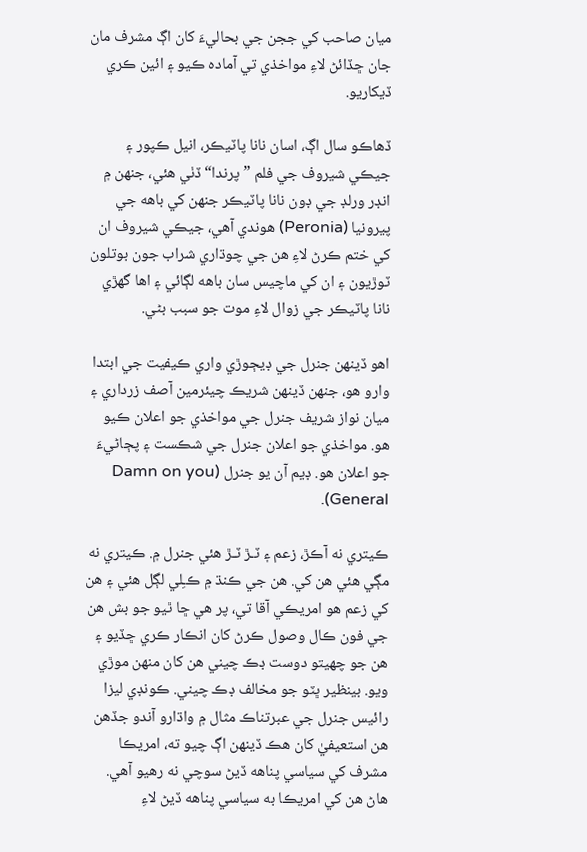ميان صاحب کي ججن جي بحاليءَ کان اڳ مشرف مان جان ڇڏائڻ لاءِ مواخذي تي آماده ڪيو ۽ ائين ڪري ڏيکاريو.

ڏهاڪو سال اڳ، اسان نانا پاٽيڪر، انيل ڪپور ۽ جيڪي شيروف جي فلم ”پرندا“ ڏٺي هئي، جنهن ۾ انڊر ورلڊ جي ڊون نانا پاٽيڪر جنهن کي باهه جي پيرونيا (Peronia) هوندي آهي، جيڪي شيروف ان کي ختم ڪرڻ لاءِ هن جي چوڌاري شراب جون بوتلون ٽوڙيون ۽ ان کي ماچيس سان باهه لڳائي ۽ اها گهڙي نانا پاٽيڪر جي زوال لاءِ موت جو سبب بڻي.

اهو ڏينهن جنرل جي ڊيڄوڙي واري ڪيفيت جي ابتدا وارو هو، جنهن ڏينهن شريڪ چيئرمين آصف زرداري ۽ ميان نواز شريف جنرل جي مواخذي جو اعلان ڪيو هو. مواخذي جو اعلان جنرل جي شڪست ۽ پڄاڻيءَ جو اعلان هو. ڊيم آن يو جنرل (Damn on you General).

ڪيتري نه آڪڙ، زعم ۽ ٽـڙ ٽـڙ هئي جنرل ۾. ڪيتري نه مڳي هئي هن کي. هن جي ڪنڌ ۾ ڪـِلي لڳل هئي ۽ هن کي زعم هو امريڪي آقا تي، پر هي ڇا ٿيو جو بش هن جي فون ڪال وصول ڪرڻ کان انڪار ڪري ڇڏيو ۽ هن جو چهيتو دوست ڊڪ چيني هن کان منهن موڙي ويو. بينظير ڀٽو جو مخالف ڊڪ چيني. ڪونڊي ليزا رائيس جنرل جي عبرتناڪ مثال ۾ واڌارو آندو جڏهن هن استعيفيٰ کان هڪ ڏينهن اڳ چيو ته، امريڪا مشرف کي سياسي پناهه ڏيڻ سوچي نه رهيو آهي. هاڻ هن کي امريڪا به سياسي پناهه ڏيڻ لاءِ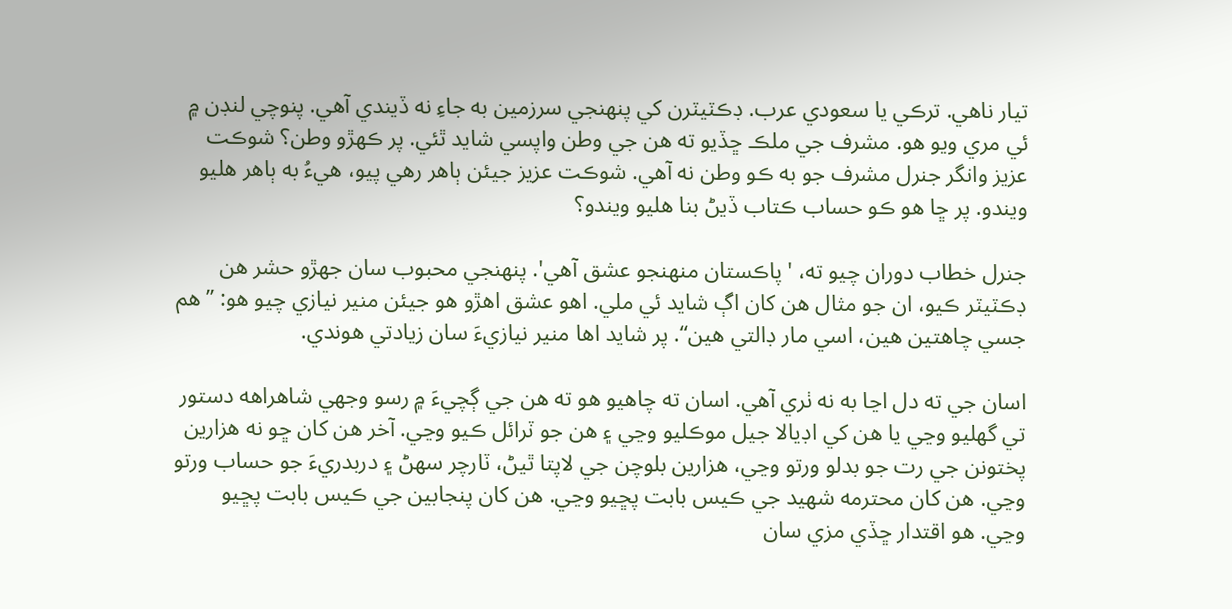تيار ناهي. ترڪي يا سعودي عرب. ڊڪٽيٽرن کي پنهنجي سرزمين به جاءِ نه ڏيندي آهي. پنوچي لنڊن ۾ ئي مري ويو هو. مشرف جي ملڪ ڇڏيو ته هن جي وطن واپسي شايد ٿئي. پر ڪهڙو وطن؟ شوڪت عزيز وانگر جنرل مشرف جو به ڪو وطن نه آهي. شوڪت عزيز جيئن ٻاهر رهي پيو، هيءُ به ٻاهر هليو ويندو. پر ڇا هو ڪو حساب ڪتاب ڏيڻ بنا هليو ويندو؟

جنرل خطاب دوران چيو ته، 'پاڪستان منهنجو عشق آهي'. پنهنجي محبوب سان جهڙو حشر هن ڊڪٽيٽر ڪيو، ان جو مثال هن کان اڳ شايد ئي ملي. اهو عشق اهڙو هو جيئن منير نيازي چيو هو: ”هم جسي چاهتين هين، اسي مار ڊالتي هين“. پر شايد اها منير نيازيءَ سان زيادتي هوندي.

اسان جي ته دل اڃا به نه ٺري آهي. اسان ته چاهيو هو ته هن جي ڳچيءَ ۾ رسو وجهي شاهراهه دستور تي گهليو وڃي يا هن کي اڊيالا جيل موڪليو وڃي ۽ هن جو ٽرائل ڪيو وڃي. آخر هن کان ڇو نه هزارين پختونن جي رت جو بدلو ورتو وڃي، هزارين بلوچن جي لاپتا ٿيڻ، ٽارچر سهڻ ۽ دربدريءَ جو حساب ورتو وڃي. هن کان محترمه شهيد جي ڪيس بابت پڇيو وڃي. هن کان پنجابين جي ڪيس بابت پڇيو وڃي. هو اقتدار ڇڏي مزي سان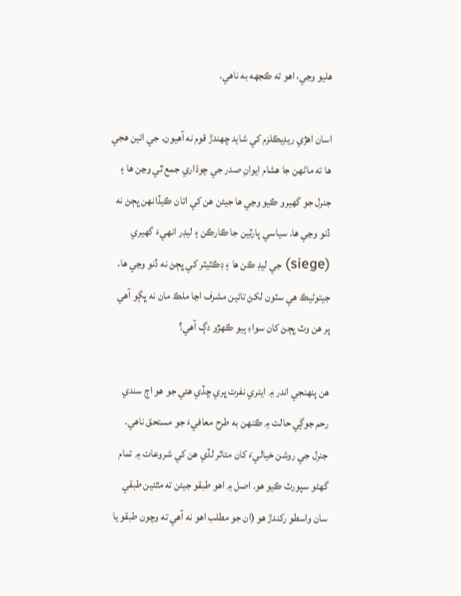هليو وڃي، اهو ته ڪجهه به ناهي.

اسان اهڙي ريڊيڪلزم کي شايد ڇهندڙ قوم نه آهيون. جي ائين هجي ها ته ماڻهن جا هشام ايوانِ صدر جي چوڌاري جمع ٿي وڃن ها ۽ جنرل جو گهيرو ڪيو وڃي ها جيئن هن کي اتان ڪيڏانهن ڀڄڻ نه ڏنو وڃي ها. سياسي پارٽين جا ڪارڪن ۽ ليڊر انهيءَ گهيري (siege) جي ليڊ ڪن ها ۽ ڊڪٽيٽر کي ڀڄڻ نه ڏنو وڃي ها. جيتوڻيڪ هي سٽون لکڻ تائين مشرف اڃا ملڪ مان نه ڀڳو آهي پر هن وٽ ڀڄڻ کان سواءِ ٻيو ڪهڙو دڳ آهي؟

هن پنهنجي اندر ۾ ايتري نفرت ڀري ڇڏي هئي جو هو اڄ سندي رحم جوڳي حالت ۾ ڪنهن به طرح معافيءَ جو مستحق ناهي. جنرل جي روشن خياليءَ کان متاثر لڏي هن کي شروعات ۾ تمام گهڻو سپورٽ ڪيو هو. اصل ۾ اهو طبقو جيئن ته مٿئين طبقي سان واسطو رکندڙ هو (ان جو مطلب اهو نه آهي ته وچون طبقو يا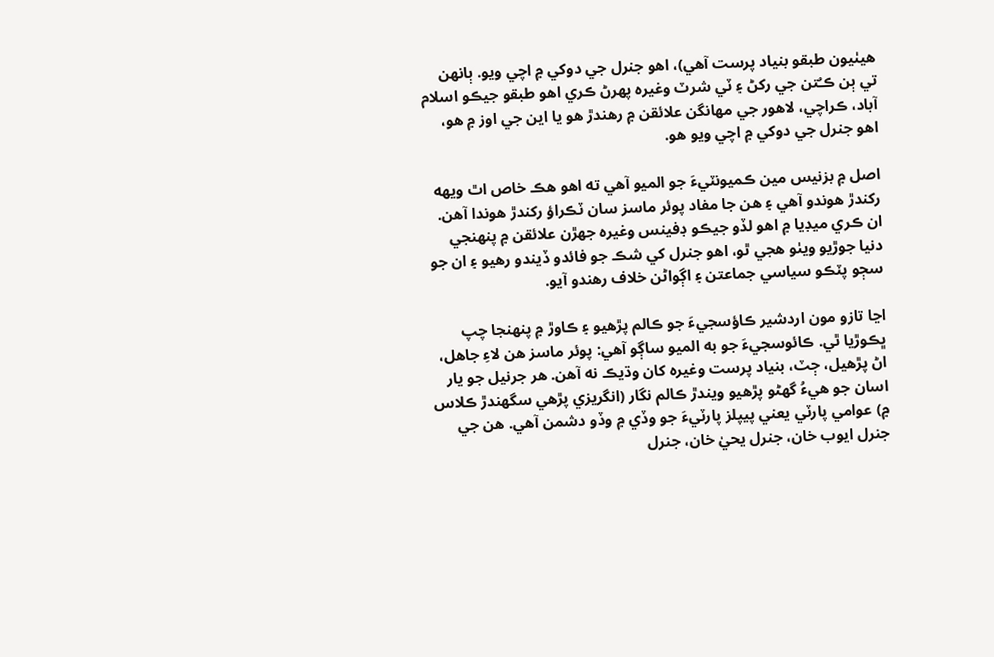هيٺيون طبقو بنياد پرست آهي)، اهو جنرل جي دوکي ۾ اچي ويو. ٻانهن تي ٻن ڪـُتن جي رکڻ ۽ ٽي شرٽ وغيره پهرڻ ڪري اهو طبقو جيڪو اسلام آباد، ڪراچي، لاهور جي مهانگن علائقن ۾ رهندڙ هو يا اين جي اوز ۾ هو، اهو جنرل جي دوکي ۾ اچي ويو هو.

اصل ۾ بزنيس مين ڪميونٽيءَ جو الميو آهي ته اهو هڪ خاص اٿ ويهه رکندڙ هوندو آهي ۽ هن جا مفاد پوئر ماسز سان ٽڪراؤ رکندڙ هوندا آهن. ان ڪري ميڊيا ۾ اهو لڏو جيڪو ڊفينس وغيره جهڙن علائقن ۾ پنهنجي دنيا جوڙيو ويٺو هجي ٿو، اهو جنرل کي شڪ جو فائدو ڏيندو رهيو ۽ ان جو سڄو پٽڪو سياسي جماعتن ۽ اڳواڻن خلاف رهندو آيو.

اڃا تازو مون اردشير ڪاؤسجيءَ جو ڪالم پڙهيو ۽ ڪاوڙ ۾ پنهنجا چپ ڀڪوڙيا ٿي. ڪائوسجيءَ جو به الميو ساڳو آهي: پوئر ماسز هن لاءِ جاهل، اڻ پڙهيل، ڄٽ، بنياد پرست وغيره کان وڌيڪ نه آهن. هر جرنيل جو يار اسان جو هيءُ گهڻو پڙهيو ويندڙ ڪالم نگار (انگريزي پڙهي سگهندڙ ڪلاس ۾) عوامي پارٽي يعني پيپلز پارٽيءَ جو وڏي ۾ وڏو دشمن آهي. هن جي جنرل ايوب خان، جنرل يحيٰ خان، جنرل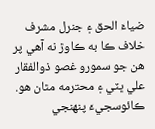ضياءَ الحق ۽ جنرل مشرف خلاف ڪا به ڪاوڙ نه آهي پر هن جو سمورو غصو ذوالفقار علي ڀٽي ۽ محترمه مٿان هو. ڪائوسجيءَ پنهنجي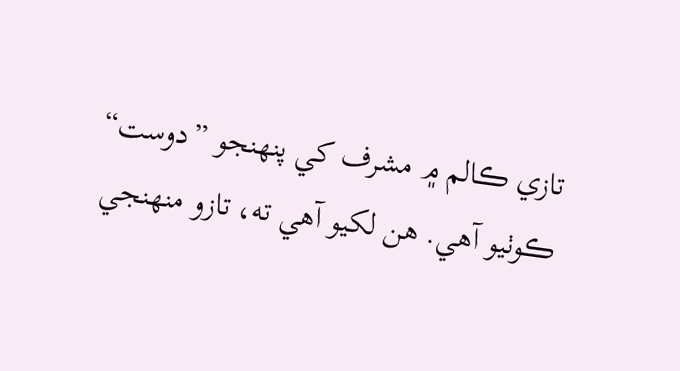تازي ڪالم ۾ مشرف کي پنهنجو ”دوست“ ڪوٺيو آهي. هن لکيو آهي ته، تازو منهنجي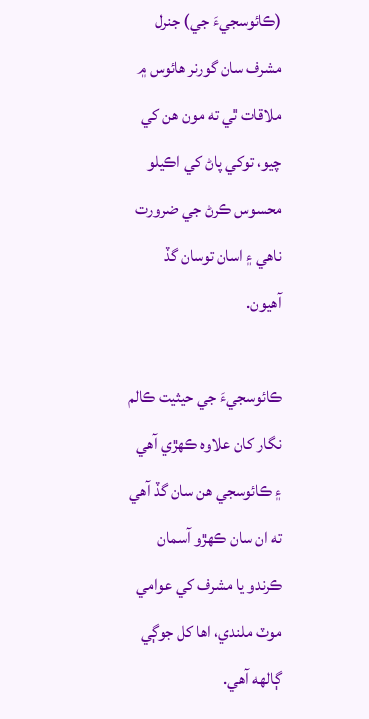(ڪائوسجيءَ جي) جنرل مشرف سان گورنر هائوس ۾ ملاقات ٿي ته مون هن کي چيو، توکي پاڻ کي اڪيلو محسوس ڪرڻ جي ضرورت ناهي ۽ اسان توسان گڏ آهيون.

ڪائوسجيءَ جي حيثيت ڪالم نگار کان علاوه ڪهڙي آهي ۽ ڪائوسجي هن سان گڏ آهي ته ان سان ڪهڙو آسمان ڪرندو يا مشرف کي عوامي موٽ ملندي، اها کل جوڳي ڳالهه آهي.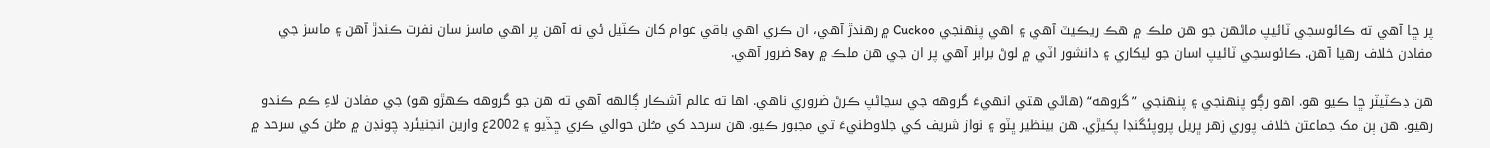پر ڇا آهي ته ڪائوسجي ٽائيپ ماڻهن جو هن ملڪ ۾ هڪ ريڪيٽ آهي ۽ اهي پنهنجي Cuckoo ۾ رهندڙ آهي، ان ڪري اهي باقي عوام کان ڪٽيل ئي نه آهن پر اهي ماسز سان نفرت ڪندڙ آهن ۽ ماسز جي مفادن خلاف رهيا آهن. ڪائوسجي ٽائيپ اسان جو ليکاري ۽ دانشور اٽي ۾ لوڻ برابر آهي پر ان جي هن ملڪ ۾ Say ضرور آهي.

هن ڊڪٽيٽر ڇا ڪيو هو. اهو رڳو پنهنجي ۽ پنهنجي ”گروهه“ (هاڻي هتي انهيءَ گروهه جي سڃاڻپ ڪرڻ ضروري ناهي. اها ته عالم آشڪار ڳالهه آهي ته هن جو گروهه ڪهڙو هو) جي مفادن لاءِ ڪم ڪندو رهيو. هن ٻن مک جماعتن خلاف پوري زهر ڀريل پروپئگنڊا پکيڙي. هن بينظير ڀٽو ۽ نواز شريف کي جلاوطنيءَ تي مجبور ڪيو. هن سرحد کي مـُلن حوالي ڪري ڇڏيو ۽ 2002ع وارين انجنيئرڊ چونڊن ۾ مـُلن کي سرحد ۾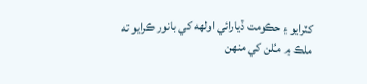کٽرايو ۽ حڪومت ڏيارائي اولهه کي بانور ڪرايو ته ملڪ ۾ مـُلن کي منهن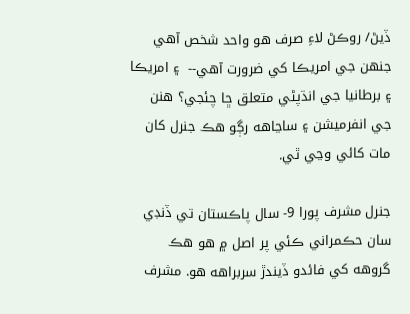ڏيڻ/ روڪڻ لاءِ صرف هو واحد شخص آهي جنهن جي امريڪا کي ضرورت آهي--  ۽ امريڪا ۽ برطانيا جي انڌپڻي متعلق ڇا چئجي؟ هنن جي انفرميشن ۽ ساڃاهه رڳو هڪ جنرل کان مات کائي وڃي ٿي.

جنرل مشرف پورا 9- سال پاڪستان تي ڏنڊي سان حڪمراني ڪئي پر اصل ۾ هو هڪ گروهه کي فائدو ڏيندڙ سربراهه هو. مشرف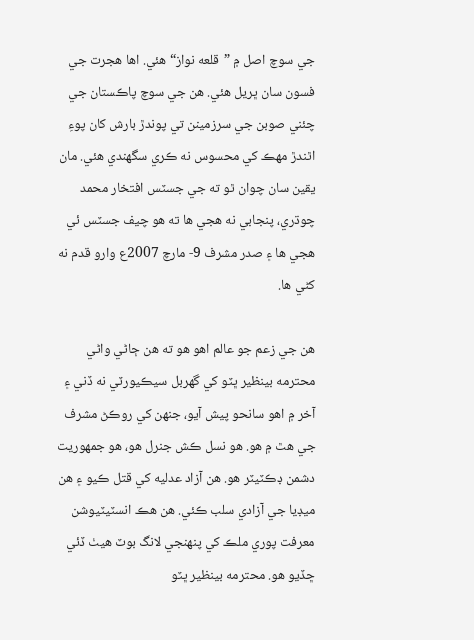جي سوچ اصل ۾ ”قلعه نواز“ هئي. اها هجرت جي فسون سان ڀريل هئي. هن جي سوچ پاڪستان جي چئني صوبن جي سرزمينن تي پوندڙ بارش کان پوءِ اٿندڙ مهڪ کي محسوس نه ڪري سگهندي هئي. مان يقين سان چوان ٿو ته جي جسٽس افتخار محمد چوڌري، پنجابي نه هجي ها ته هو چيف جسٽس ئي هجي ها ۽ صدر مشرف 9- مارچ 2007ع وارو قدم نه کڻي ها.

هن جي زعم جو عالم اهو هو ته هن ڄاڻي واڻي محترمه بينظير ڀٽو کي گهربل سيڪيورٽي نه ڏني ۽ آخر ۾ اهو سانحو پيش آيو، جنهن کي روڪڻ مشرف جي هٿ ۾ هو. هو نسل ڪش جنرل هو، هو جمهوريت دشمن ڊڪٽيٽر هو. هن آزاد عدليه کي قتل ڪيو ۽ هن ميڊيا جي آزادي سلب ڪئي. هن هڪ انسٽيٽيوشن معرفت پوري ملڪ کي پنهنجي لانگ بوٽ هيٺ ڏئي ڇڏيو هو. محترمه بينظير ڀٽو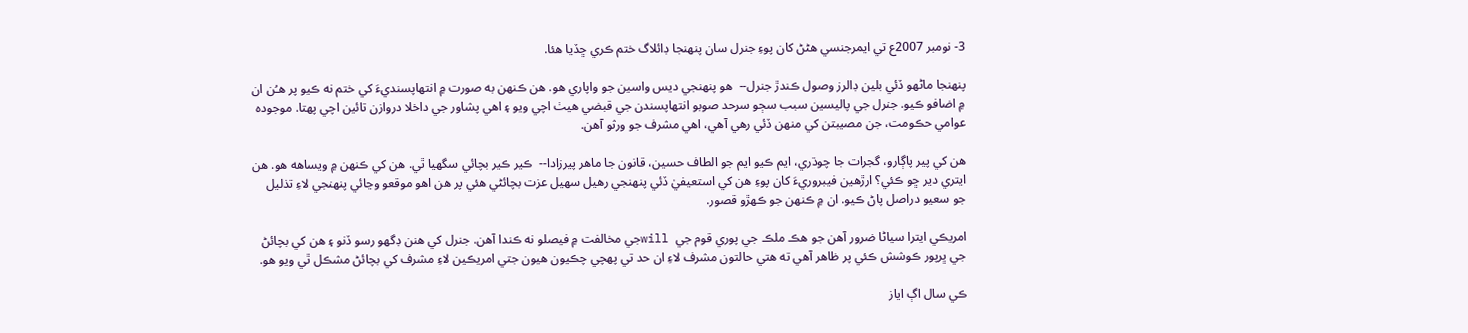3- نومبر 2007ع تي ايمرجنسي هڻڻ کان پوءِ جنرل سان پنهنجا ڊائلاگ ختم ڪري ڇڏيا هئا.

پنهنجا ماڻهو ڏئي بلين ڊالرز وصول ڪندڙ جنرل--  هو پنهنجي ديس واسين جو واپاري هو. هن ڪنهن به صورت ۾ انتهاپسنديءَ کي ختم نه ڪيو پر هـُن ان ۾ اضافو ڪيو. جنرل جي پاليسين سبب سڄو سرحد صوبو انتهاپسندن جي قبضي هيٺ اچي ويو ۽ اهي پشاور جي داخلا دروازن تائين اچي پهتا. موجوده عوامي حڪومت، جن مصيبتن کي منهن ڏئي رهي آهي، اهي مشرف جو ورثو آهن.

هن کي پير پاڳارو، گجرات جا چوڌري، ايم ڪيو ايم جو الطاف حسين، قانون جا ماهر پيرزادا--  ڪير ڪير بچائي سگهيا ٿي. هن کي ڪنهن ۾ ويساهه هو. هن ايتري دير ڇو ڪئي؟ ارڙهين فيبروريءَ کان پوءِ هن کي استعيفيٰ ڏئي پنهنجي رهيل سهيل عزت بچائڻي هئي پر هن اهو موقعو وڃائي پنهنجي لاءِ تذليل جو سعيو دراصل پاڻ ڪيو. ان ۾ ڪنهن جو ڪهڙو قصور.

امريڪي ايترا سياڻا ضرور آهن جو هڪ ملڪ جي پوري قوم جي  willجي مخالفت ۾ فيصلو نه ڪندا آهن. جنرل کي هنن ڊگهو رسو ڏنو ۽ هن کي بچائڻ جي ڀرپور ڪوشش ڪئي پر ظاهر آهي ته هتي حالتون مشرف لاءِ ان حد تي پهچي چڪيون هيون جتي امريڪين لاءِ مشرف کي بچائڻ مشڪل ٿي ويو هو.

ڪي سال اڳ اياز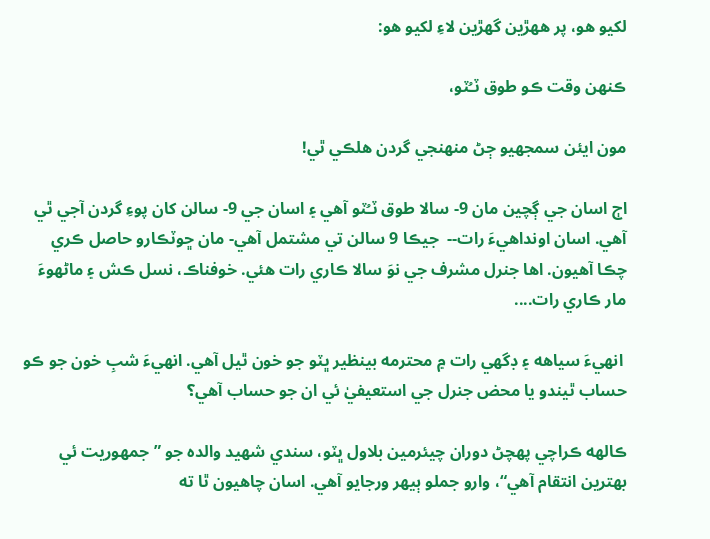لکيو هو، پر ههڙين گهڙين لاءِ لکيو هو:

ڪنهن وقت ڪو طوق ٽـُٽو،

مون ايئن سمجهيو ڄڻ منهنجي گردن هلڪي ٿي!

اڄ اسان جي ڳچين مان 9- سالا طوق ٽـُٽو آهي ۽ اسان جي 9- سالن کان پوءِ گردن آجي ٿي آهي. اسان اونداهيءَ رات--  جيڪا 9 سالن تي مشتمل آهي- مان ڇوٽڪارو حاصل ڪري چڪا آهيون. اها جنرل مشرف جي نوَ سالا ڪاري رات هئي. خوفناڪ، نسل ڪش ۽ ماڻهوءَ مار ڪاري رات....

 انهيءَ سياهه ۽ ڊگهي رات ۾ محترمه بينظير ڀٽو جو خون ٿيل آهي. انهيءَ شبِ خون جو ڪو حساب ٿيندو يا محض جنرل جي استعيفيٰ ئي ان جو حساب آهي؟

ڪالهه ڪراچي پهچڻ دوران چيئرمين بلاول ڀٽو، سندي شهيد والده جو ”جمهوريت ئي بهترين انتقام آهي“، وارو جملو ٻيهر ورجايو آهي. اسان چاهيون ٿا ته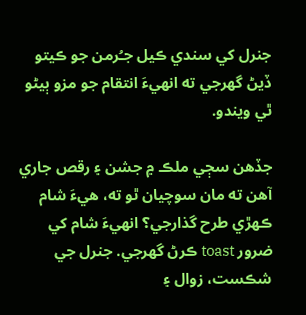جنرل کي سندي ڪيل جـُرمن جو ڪيتو ڏيڻ گهرجي ته انهيءَ انتقام جو مزو ٻيڻو ٿي ويندو.

جڏهن سڄي ملڪ ۾ جشن ۽ رقص جاري آهن ته مان سوچيان ٿو ته، هيءَ شام ڪهڙي طرح گذارجي؟ انهيءَ شام کي ضرور toast ڪرڻ گهرجي. جنرل جي شڪست، زوال ۽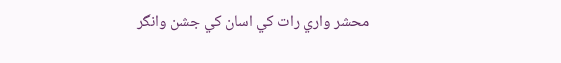محشر واري رات کي اسان کي جشن وانگر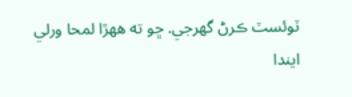ٽوئسٽ ڪرڻ گهرجي. ڇو ته ههڙا لمحا ورلي ايندا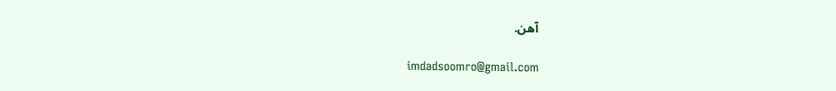آهن.

imdadsoomro@gmail.com